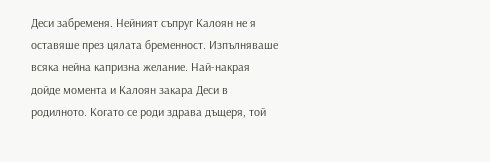Деси забременя. Нейният съпруг Калоян не я оставяше през цялата бременност. Изпълняваше всяка нейна капризна желание. Най-накрая дойде момента и Калоян закара Деси в родилното. Когато се роди здрава дъщеря, той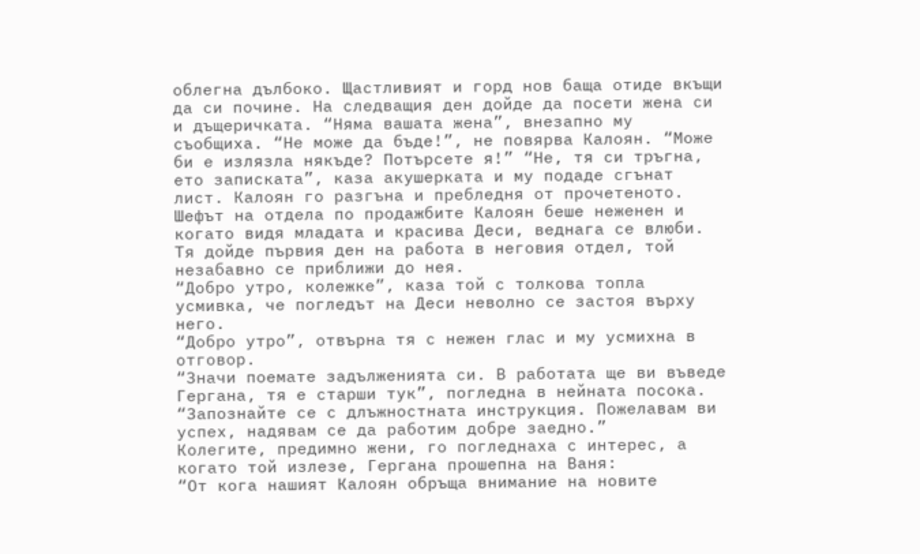облегна дълбоко. Щастливият и горд нов баща отиде вкъщи да си почине. На следващия ден дойде да посети жена си и дъщеричката. “Няма вашата жена”, внезапно му съобщиха. “Не може да бъде!”, не повярва Калоян. “Може би е излязла някъде? Потърсете я!” “Не, тя си тръгна, ето записката”, каза акушерката и му подаде сгънат лист. Калоян го разгъна и пребледня от прочетеното.
Шефът на отдела по продажбите Калоян беше неженен и когато видя младата и красива Деси, веднага се влюби. Тя дойде първия ден на работа в неговия отдел, той незабавно се приближи до нея.
“Добро утро, колежке”, каза той с толкова топла усмивка, че погледът на Деси неволно се застоя върху него.
“Добро утро”, отвърна тя с нежен глас и му усмихна в отговор.
“Значи поемате задълженията си. В работата ще ви въведе Гергана, тя е старши тук”, погледна в нейната посока. “Запознайте се с длъжностната инструкция. Пожелавам ви успех, надявам се да работим добре заедно.”
Колегите, предимно жени, го погледнаха с интерес, а когато той излезе, Гергана прошепна на Ваня:
“От кога нашият Калоян обръща внимание на новите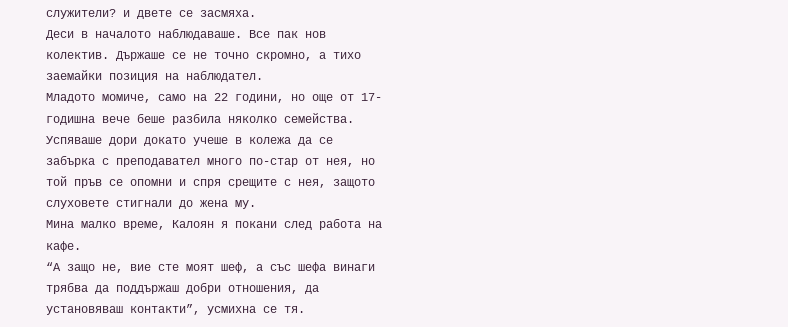служители? и двете се засмяха.
Деси в началото наблюдаваше. Все пак нов колектив. Държаше се не точно скромно, а тихо заемайки позиция на наблюдател.
Младото момиче, само на 22 години, но още от 17-годишна вече беше разбила няколко семейства.
Успяваше дори докато учеше в колежа да се забърка с преподавател много по-стар от нея, но той пръв се опомни и спря срещите с нея, защото слуховете стигнали до жена му.
Мина малко време, Калоян я покани след работа на кафе.
“А защо не, вие сте моят шеф, а със шефа винаги трябва да поддържаш добри отношения, да установяваш контакти”, усмихна се тя.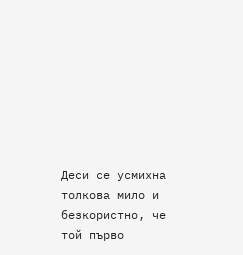Деси се усмихна толкова мило и безкористно, че той първо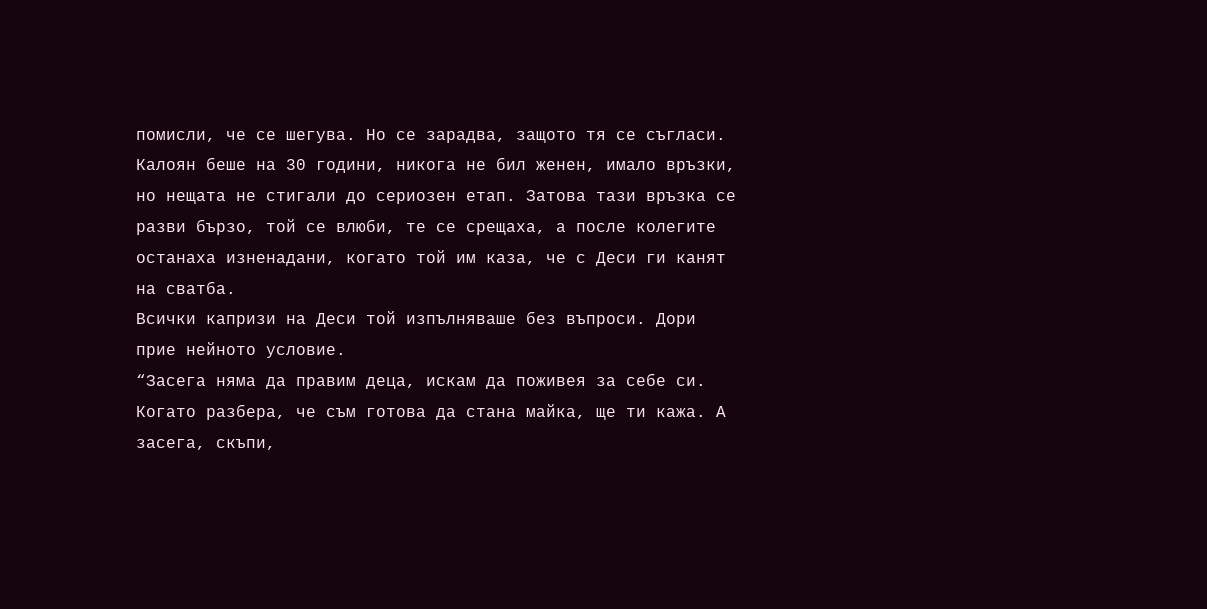помисли, че се шегува. Но се зарадва, защото тя се съгласи. Калоян беше на 30 години, никога не бил женен, имало връзки, но нещата не стигали до сериозен етап. Затова тази връзка се разви бързо, той се влюби, те се срещаха, а после колегите останаха изненадани, когато той им каза, че с Деси ги канят на сватба.
Всички капризи на Деси той изпълняваше без въпроси. Дори прие нейното условие.
“Засега няма да правим деца, искам да поживея за себе си. Когато разбера, че съм готова да стана майка, ще ти кажа. А засега, скъпи,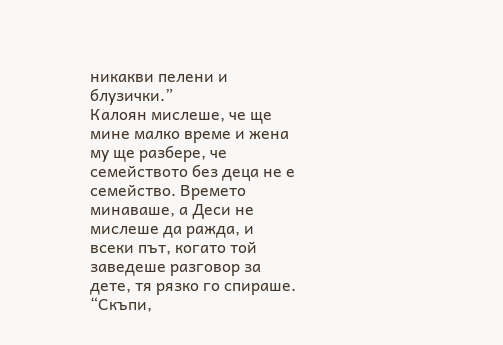никакви пелени и блузички.”
Калоян мислеше, че ще мине малко време и жена му ще разбере, че семейството без деца не е семейство. Времето минаваше, а Деси не мислеше да ражда, и всеки път, когато той заведеше разговор за дете, тя рязко го спираше.
“Скъпи,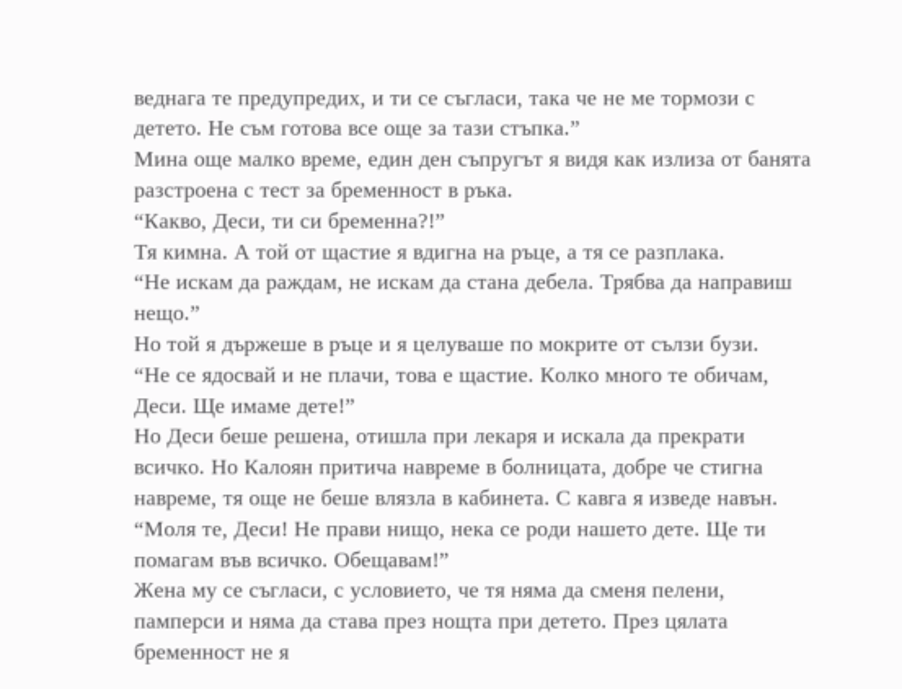веднага те предупредих, и ти се съгласи, така че не ме тормози с детето. Не съм готова все още за тази стъпка.”
Мина още малко време, един ден съпругът я видя как излиза от банята разстроена с тест за бременност в ръка.
“Какво, Деси, ти си бременна?!”
Тя кимна. А той от щастие я вдигна на ръце, а тя се разплака.
“Не искам да раждам, не искам да стана дебела. Трябва да направиш нещо.”
Но той я държеше в ръце и я целуваше по мокрите от сълзи бузи.
“Не се ядосвай и не плачи, това е щастие. Колко много те обичам, Деси. Ще имаме дете!”
Но Деси беше решена, отишла при лекаря и искала да прекрати всичко. Но Калоян притича навреме в болницата, добре че стигна навреме, тя още не беше влязла в кабинета. С кавга я изведе навън.
“Моля те, Деси! Не прави нищо, нека се роди нашето дете. Ще ти помагам във всичко. Обещавам!”
Жена му се съгласи, с условието, че тя няма да сменя пелени, памперси и няма да става през нощта при детето. През цялата бременност не я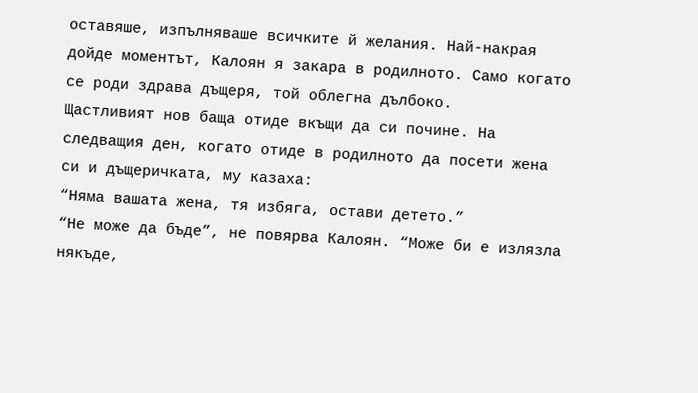оставяше, изпълняваше всичките й желания. Най-накрая дойде моментът, Калоян я закара в родилното. Само когато се роди здрава дъщеря, той облегна дълбоко.
Щастливият нов баща отиде вкъщи да си почине. На следващия ден, когато отиде в родилното да посети жена си и дъщеричката, му казаха:
“Няма вашата жена, тя избяга, остави детето.”
“Не може да бъде”, не повярва Калоян. “Може би е излязла някъде,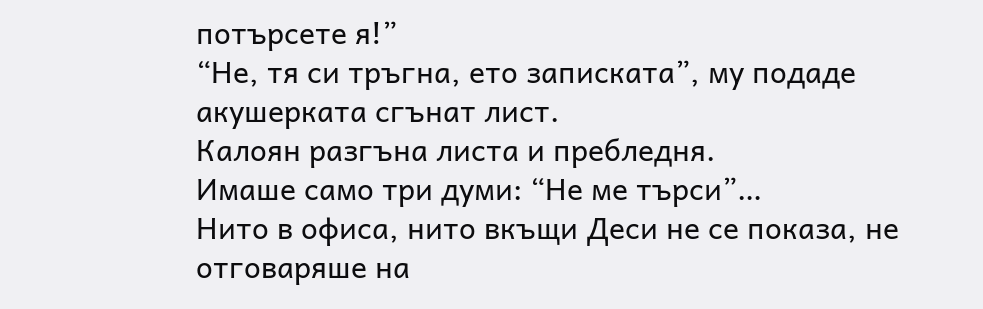потърсете я!”
“Не, тя си тръгна, ето записката”, му подаде акушерката сгънат лист.
Калоян разгъна листа и пребледня.
Имаше само три думи: “Не ме търси”…
Нито в офиса, нито вкъщи Деси не се показа, не отговаряше на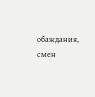обаждания, смен